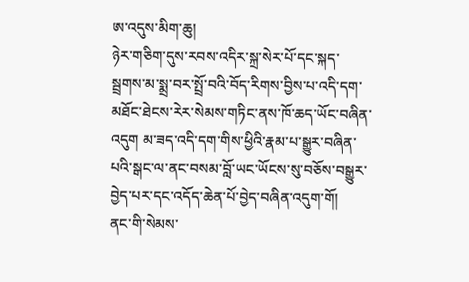ཨ་འདུས་མིག་ཆུ།
ཉེར་གཅིག་དུས་རབས་འདིར་སྐྲ་སེར་པོ་དང་སྐད་སྦྲགས་མ་སྨྲ་བར་སྤྲོ་བའི་བོད་རིགས་བྱིས་པ་འདི་དག་མཐོང་ཐེངས་རེར་སེམས་གཏིང་ནས་ཁོ་ཆད་ཡོང་བཞིན་འདུག མ་ཟད་འདི་དག་གིས་ཕྱིའི་རྣམ་པ་སྒྱུར་བཞིན་པའི་སྒང་ལ་ནང་བསམ་བློ་ཡང་ཡོངས་སུ་བཅོས་བསྒྱུར་བྱེད་པར་དང་འདོད་ཆེན་པོ་བྱེད་བཞིན་འདུག་གོ།
ནང་གི་སེམས་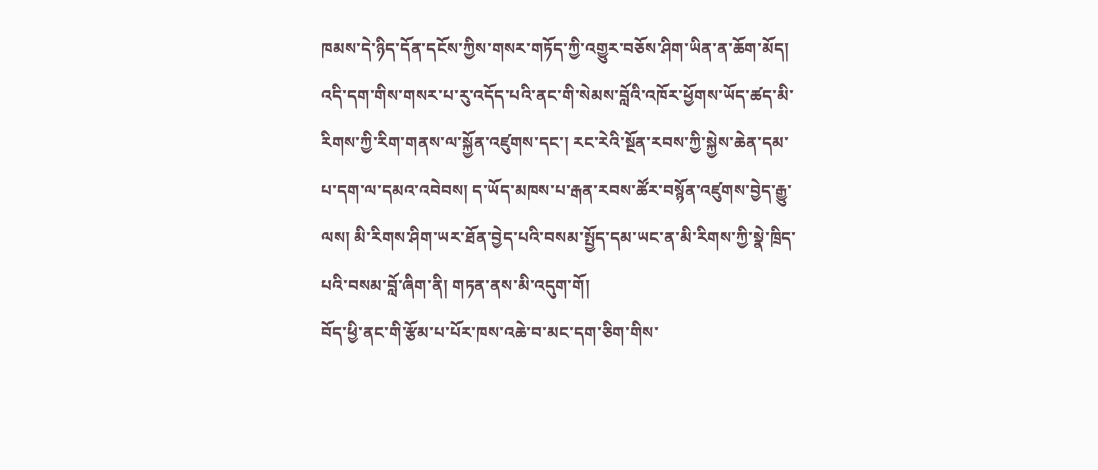ཁམས་དེ་ཉིད་དོན་དངོས་ཀྱིས་གསར་གཏོད་ཀྱི་འགྱུར་བཅོས་ཤིག་ཡིན་ན་ཆོག་མོད། འདི་དག་གིས་གསར་པ་རུ་འདོད་པའི་ནང་གི་སེམས་བློའི་འཁོར་ཕྱོགས་ཡོད་ཚད་མི་རིགས་ཀྱི་རིག་གནས་ལ་སྐྱོན་འཛུགས་དང་། རང་རེའི་སྔོན་རབས་ཀྱི་སྐྱེས་ཆེན་དམ་པ་དག་ལ་དམའ་འབེབས། ད་ཡོད་མཁས་པ་རྒན་རབས་ཚོར་བསྙོན་འཛུགས་བྱེད་རྒྱུ་ལས། མི་རིགས་ཤིག་ཡར་ཐོན་བྱེད་པའི་བསམ་སྤྱོད་དམ་ཡང་ན་མི་རིགས་ཀྱི་སྣེ་ཁྲིད་པའི་བསམ་བློ་ཞིག་ནི། གཏན་ནས་མི་འདུག་གོ།
བོད་ཕྱི་ནང་གི་རྩོམ་པ་པོར་ཁས་འཆེ་བ་མང་དག་ཅིག་གིས་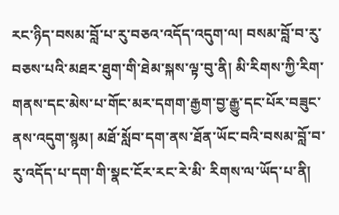རང་ཉིད་བསམ་བློ་པ་རུ་བཅའ་འདོད་འདུག་ལ། བསམ་བློ་བ་རུ་བཅས་པའི་མཐར་ཐུག་གི་ཐེམ་སྐས་ལྟ་བུ་ནི། མི་རིགས་ཀྱི་རིག་གནས་དང་མེས་པ་གོང་མར་དགག་རྒྱག་བྱ་རྒྱུ་དང་པོར་བཟུང་ནས་འདུག་སྙམ། མཐོ་སློབ་དག་ནས་ཐོན་ཡོང་བའི་བསམ་བློ་བ་རུ་འདོད་པ་དག་གི་སྣང་ངོར་རང་རེ་མི་ རིགས་ལ་ཡོད་པ་ནི།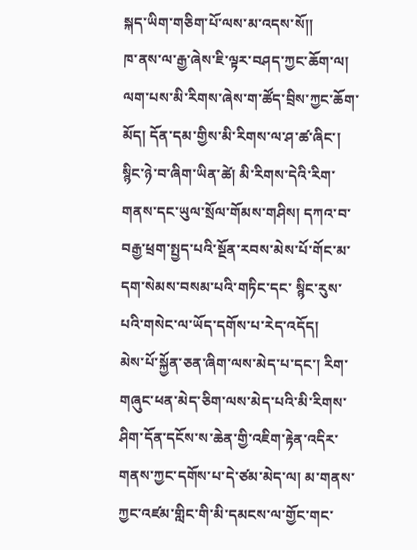སྐད་ཡིག་གཅིག་པོ་ལས་མ་འདས་སོ།།
ཁ་ནས་ལ་རྒྱ་ཞེས་ཇི་ལྟར་བཤད་ཀྱང་ཆོག་ལ། ལག་པས་མི་རིགས་ཞེས་ག་ཚོད་བྲིས་ཀྱང་ཆོག་མོད། དོན་དམ་གྱིས་མི་རིགས་ལ་ཤ་ཚ་ཞིང་། སྙིང་ཉེ་བ་ཞིག་ཡིན་ཚེ། མི་རིགས་དེའི་རིག་གནས་དང་ཡུལ་སྲོལ་གོམས་གཤིས། དཀའ་བ་བརྒྱ་ཕྲག་སྤྱད་པའི་སྔོན་རབས་མེས་པོ་གོང་མ་དག་སེམས་བསམ་པའི་གཏིང་དང་ སྙིང་རུས་པའི་གསེང་ལ་ཡོད་དགོས་པ་རེད་འདོད།
མེས་པོ་སྐྱོན་ཅན་ཞིག་ལས་མེད་པ་དང་། རིག་གཞུང་ཕན་མེད་ཅིག་ལས་མེད་པའི་མི་རིགས་ཤིག་དོན་དངོས་ས་ཆེན་གྱི་འཇིག་རྟེན་འདིར་གནས་ཀྱང་དགོས་པ་དེ་ཙམ་མེད་ལ། མ་གནས་ཀྱང་འཛམ་གླིང་གི་མི་དམངས་ལ་གྱོང་གང་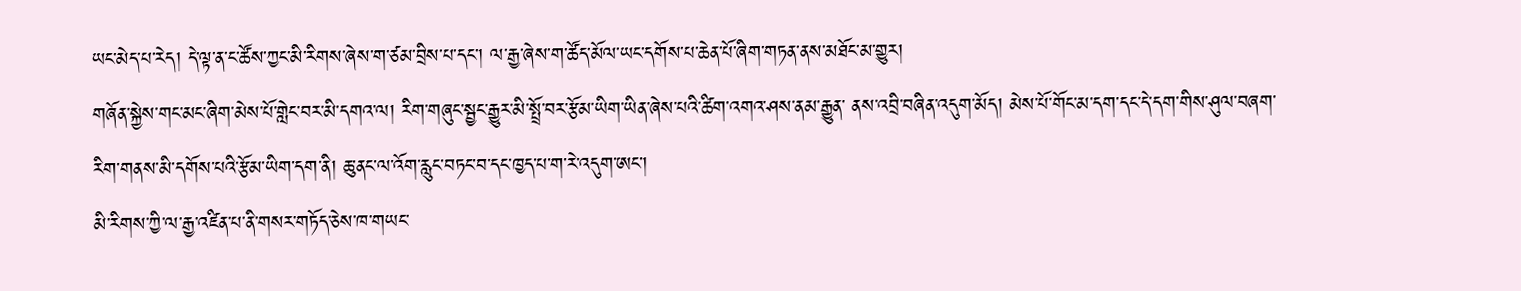ཡང་མེད་པ་རེད། དེ་ལྟ་ན་ང་ཚོས་ཀྱང་མི་རིགས་ཞེས་ག་ཙམ་བྲིས་པ་དང་། ལ་རྒྱ་ཞེས་ག་ཚོད་མོལ་ཡང་དགོས་པ་ཆེན་པོ་ཞིག་གཏན་ནས་མཐོང་མ་གྱུར།
གཞོན་སྐྱེས་གང་མང་ཞིག་མེས་པོ་གླེང་བར་མི་དགའ་ལ། རིག་གཞུང་སྦྱང་རྒྱུར་མི་སྤྲོ་བར་རྩོམ་ཡིག་ཡིན་ཞེས་པའི་ཚིག་འགའ་ཤས་ནམ་རྒྱུན་ ནས་འབྲི་བཞིན་འདུག་མོད། མེས་པོ་གོང་མ་དག་དང་དེ་དག་གིས་ཤུལ་བཞག་རིག་གནས་མི་དགོས་པའི་རྩོམ་ཡིག་དག་ནི། ཆུ་ནང་ལ་འོག་རླུང་བཏང་བ་དང་ཁྱད་པ་ག་རེ་འདུག་ཨང་།
མི་རིགས་ཀྱི་ལ་རྒྱ་འཛིན་པ་ནི་གསར་གཏོད་ཅེས་ཁ་གཡང་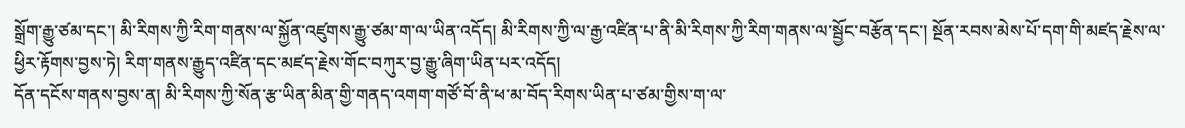སྒྲོག་རྒྱུ་ཙམ་དང་། མི་རིགས་ཀྱི་རིག་གནས་ལ་སྐྱོན་འཛུགས་རྒྱུ་ཙམ་ག་ལ་ཡིན་འདོད། མི་རིགས་ཀྱི་ལ་རྒྱ་འཛིན་པ་ནི་མི་རིགས་ཀྱི་རིག་གནས་ལ་སྦྱོང་བརྩོན་དང་། སྔོན་རབས་མེས་པོ་དག་གི་མཛད་རྗེས་ལ་ཕྱིར་རྟོགས་བྱས་ཏེ། རིག་གནས་རྒྱུད་འཛིན་དང་མཛད་རྗེས་གོང་བཀུར་བྱ་རྒྱུ་ཞིག་ཡིན་པར་འདོད།
དོན་དངོས་གནས་བྱས་ན། མི་རིགས་ཀྱི་སོན་རྩ་ཡིན་མིན་གྱི་གནད་འགག་གཙོ་བོ་ནི་ཕ་མ་བོད་རིགས་ཡིན་པ་ཙམ་གྱིས་ག་ལ་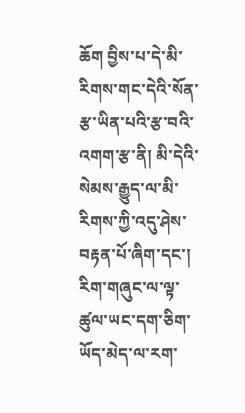ཆོག བྱིས་པ་དེ་མི་རིགས་གང་དེའི་སོན་རྩ་ཡིན་པའི་རྩ་བའི་འགག་རྩ་ནི། མི་དེའི་སེམས་རྒྱུད་ལ་མི་རིགས་ཀྱི་འདུ་ཤེས་བརྟན་པོ་ཞིག་དང་། རིག་གཞུང་ལ་ལྟ་ཚུལ་ཡང་དག་ཅིག་ཡོད་མེད་ལ་རག་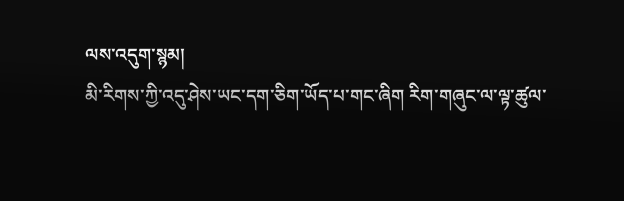ལས་འདུག་སྙམ།
མི་རིགས་ཀྱི་འདུ་ཤེས་ཡང་དག་ཅིག་ཡོད་པ་གང་ཞིག རིག་གཞུང་ལ་ལྟ་ཚུལ་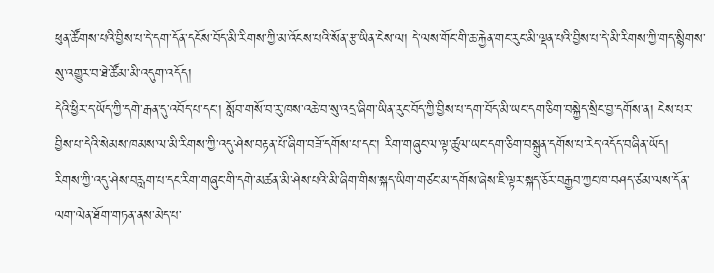ཕུན་ཚོགས་པའི་བྱིས་པ་དེ་དག་དོན་དངོས་བོད་མི་རིགས་ཀྱི་མ་འོངས་པའི་སོན་རྩ་ཡིན་ངེས་ལ། དེ་ལས་གོང་གི་ཆ་རྐྱེན་གང་རུང་མི་ལྡན་པའི་བྱིས་པ་དེ་མི་རིགས་ཀྱི་གད་སྙིགས་སུ་འགྱུར་བ་ཐེ་ཚོམ་མི་འདུག་འདོད།
དེའི་ཕྱིར་ད་ཡོད་ཀྱི་དགེ་རྒན་དུ་འབོད་པ་དང་། སློབ་གསོ་བ་རུ་ཁས་འཆེ་བ་སུ་འདྲ་ཞིག་ཡིན་རུང་བོད་ཀྱི་བྱིས་པ་དག་བོད་མི་ཡང་དག་ཅིག་བསྐྱེད་སྲིང་བྱ་དགོས་ན། ངེས་པར་བྱིས་པ་དེའི་སེམས་ཁམས་ལ་མི་རིགས་ཀྱི་འདུ་ཤེས་བརྟན་པོ་ཞིག་བཟོ་དགོས་པ་དང་། རིག་གཞུང་ལ་ལྟ་ཚུལ་ཡང་དག་ཅིག་བསྐྲུན་དགོས་པ་རེད་འདོད་བཞིན་ཡོད།
རིགས་ཀྱི་འདུ་ཤེས་བརླག་པ་དང་རིག་གཞུང་གི་དགེ་མཚན་མི་ཤེས་པའི་མི་ཞིག་གིས་སྐད་ཡིག་གཙང་མ་དགོས་ཞེས་ཇི་ལྟར་སྐད་ཅོར་བརྒྱབ་ཀྱང་ཁ་བཤད་ཙམ་ལས་དོན་ལག་ལེན་ཐོག་གཏན་ནས་མེད་པ་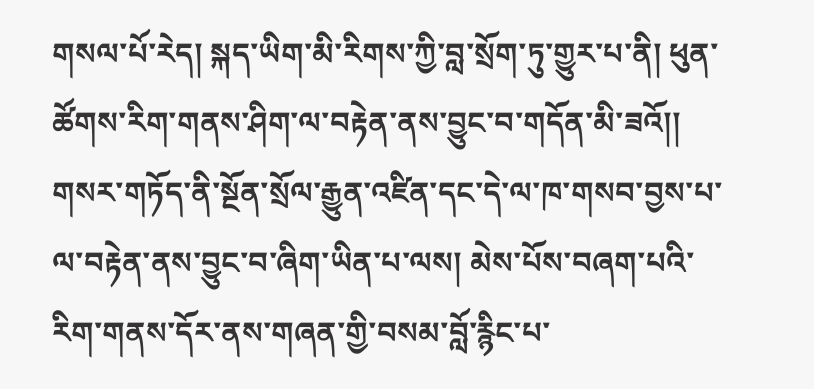གསལ་པོ་རེད། སྐད་ཡིག་མི་རིགས་ཀྱི་བླ་སྲོག་ཏུ་གྱུར་པ་ནི། ཕུན་ཚོགས་རིག་གནས་ཤིག་ལ་བརྟེན་ནས་བྱུང་བ་གདོན་མི་ཟའོ།།
གསར་གཏོད་ནི་སྔོན་སྲོལ་རྒྱུན་འཛིན་དང་དེ་ལ་ཁ་གསབ་བྱས་པ་ལ་བརྟེན་ནས་བྱུང་བ་ཞིག་ཡིན་པ་ལས། མེས་པོས་བཞག་པའི་རིག་གནས་དོར་ནས་གཞན་གྱི་བསམ་བློ་རྙིང་པ་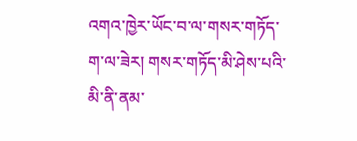འགའ་ཁྱེར་ཡོང་བ་ལ་གསར་གཏོད་ག་ལ་ཟེར། གསར་གཏོད་མི་ཤེས་པའི་མི་ནི་ནམ་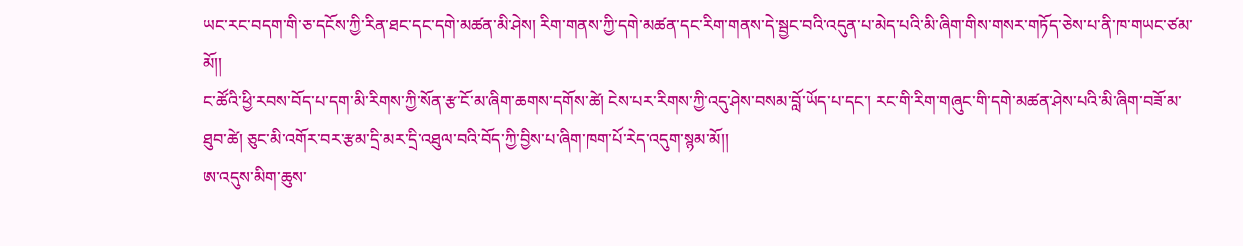ཡང་རང་བདག་གི་ཅ་དངོས་ཀྱི་རིན་ཐང་དང་དགེ་མཚན་མི་ཤེས། རིག་གནས་ཀྱི་དགེ་མཚན་དང་རིག་གནས་དེ་སྦྱང་བའི་འདུན་པ་མེད་པའི་མི་ཞིག་གིས་གསར་གཏོད་ཅེས་པ་ནི་ཁ་གཡང་ཙམ་མོ།།
ང་ཚོའི་ཕྱི་རབས་བོད་པ་དག་མི་རིགས་ཀྱི་སོན་རྩ་ངོ་མ་ཞིག་ཆགས་དགོས་ཚེ། ངེས་པར་རིགས་ཀྱི་འདུ་ཤེས་བསམ་བློ་ཡོད་པ་དང་། རང་གི་རིག་གཞུང་གི་དགེ་མཚན་ཤེས་པའི་མི་ཞིག་བཟོ་མ་ཐུབ་ཚེ། ཅུང་མི་འགོར་བར་རྩམ་དྲི་མར་དྲི་འཐུལ་བའི་བོད་ཀྱི་བྱིས་པ་ཞིག་ཁག་པོ་རེད་འདུག་སྙམ་མོ།།
ཨ་འདུས་མིག་ཆུས་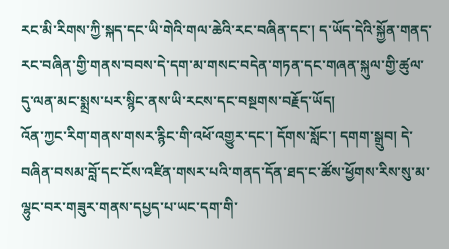རང་མི་རིགས་ཀྱི་སྐད་དང་ཡི་གེའི་གལ་ཆེའི་རང་བཞིན་དང་། ད་ཡོད་དེའི་སྐྱོན་གནད་རང་བཞིན་གྱི་གནས་བབས་དེ་དག་མ་གསང་བདེན་གཏན་དང་གཞན་སྐུལ་གྱི་ཚུལ་དུ་ལན་མང་སྨྲས་པར་སྙིང་ནས་ཡི་རངས་དང་བསྔགས་བརྗོད་ཡོད།
འོན་ཀྱང་རིག་གནས་གསར་རྙིང་གི་འཕོ་འགྱུར་དང་། དོགས་སློང་། དགག་སྒྲུབ། དེ་བཞིན་བསམ་བློ་དང་ངོས་འཛིན་གསར་པའི་གནད་དོན་ཐད་ང་ཚོས་ཕྱོགས་རིས་སུ་མ་ལྷུང་བར་གཟུར་གནས་དཔྱད་པ་ཡང་དག་གི་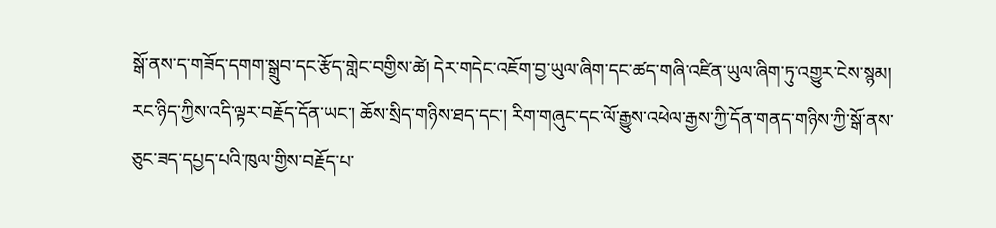སྒོ་ནས་ད་གཟོད་དགག་སྒྲུབ་དང་རྩོད་གླེང་བགྱིས་ཚེ། དེར་གདེང་འཇོག་བྱ་ཡུལ་ཞིག་དང་ཚད་གཞི་འཛིན་ཡུལ་ཞིག་ཏུ་འགྱུར་ངེས་སྙམ།
རང་ཉིད་ཀྱིས་འདི་ལྟར་བརྗོད་དོན་ཡང་། ཆོས་སྲིད་གཉིས་ཐད་དང་། རིག་གཞུང་དང་ལོ་རྒྱུས་འཕེལ་རྒྱས་ཀྱི་དོན་གནད་གཉིས་ཀྱི་སྒོ་ནས་ཅུང་ཟད་དཔྱད་པའི་ཁུལ་གྱིས་བརྗོད་པ་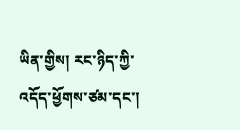ཡིན་གྱིས། རང་ཉིད་ཀྱི་འདོད་ཕྱོགས་ཙམ་དང་།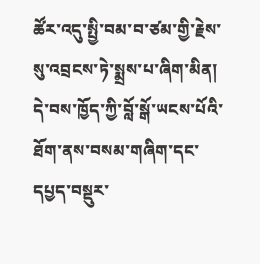ཚོར་འདུ་སྤྱི་བམ་བ་ཙམ་གྱི་རྗེས་སུ་འབྲངས་ཏེ་སྨྲས་པ་ཞིག་མིན། དེ་བས་ཁྱོད་ཀྱི་བློ་སྒོ་ཡངས་པོའི་ཐོག་ནས་བསམ་གཞིག་དང་དཔྱད་བསྡུར་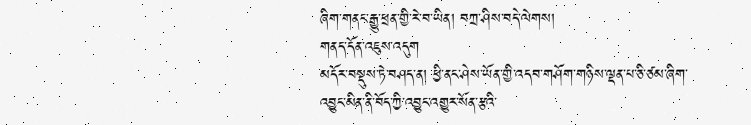ཞིག་གནང་རྒྱུ་ཕྲན་གྱི་རེ་བ་ཡིན། བཀྲ་ཤིས་བདེ་ལེགས།
གནད་དོན་འཇུས་འདུག
མདོར་བསྡུས་ཏེ་བཤད་ན། ཕྱི་ནང་ཤེས་ཡོན་གྱི་འདབ་གཤོག་གཉིས་ལྡན་པ་ཅི་ཙམ་ཞིག་འབྱུང་མིན་ནི་བོད་ཀྱི་འབྱུང་འགྱུར་སོན་རྩའི་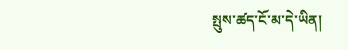སྤུས་ཚད་ངོ་མ་དེ་ཡིན།